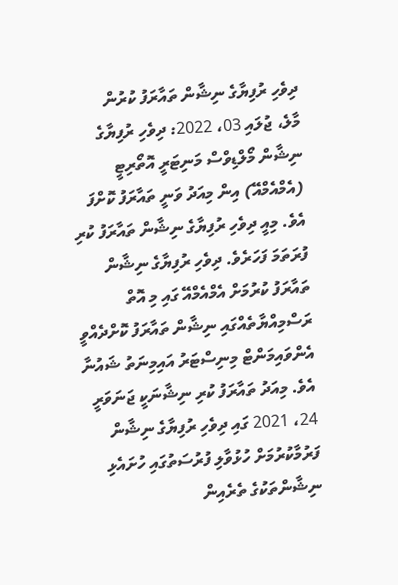ދިވެހި ރުފިޔާގެ ނިޝާން ތައާރަފު ކުރުން
މާލެ، ޖުލައި 03، 2022: ދިވެހި ރުފިޔާގެ ނިޝާން މޯލްޑިވްސް މަނިޓަރީ އޮތޯރިޓީ (އެމްއެމްއޭ) އިން މިއަދު ވަނީ ތައާރަފު ކޮށްފަ އެވެ. މިއީ ދިވެހި ރުފިޔާގެ ނިޝާން ތައާރަފު ކުރި ފުރަތަމަ ފަހަރެވެ. ދިވެހި ރުފިޔާގެ ނިޝާން ތައާރަފު ކުރުމަށް އެމްއެމްއޭ ގައި މި އޮތް ރަސްމިއްޔާތެއްގައި ނިޝާން ތައާރަފު ކޮށްދެއްވީ އެންވައިމަންޓް މިނިސްޓަރު އައިމިނަތު ޝައުނާ އެވެ. މިއަދު ތައާރަފު ކުރި ނިޝާނަކީ ޖަނަވަރީ 24، 2021 ގައި ދިވެހި ރުފިޔާގެ ނިޝާން ފަރުމާކުރުމަށް ހުޅުވާލި ފުރުސަތުގައި ހުށައެޅި ނިޝާންތަކުގެ ތެރެއިން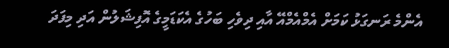އެންމެ ރަނގަޅު ކަމަށް އެމްއެމްއޭ އާއި ދިވެހި ބަހުގެ އެކަޑަމީގެ އޮފިޝަލުން އަދި މިފަދަ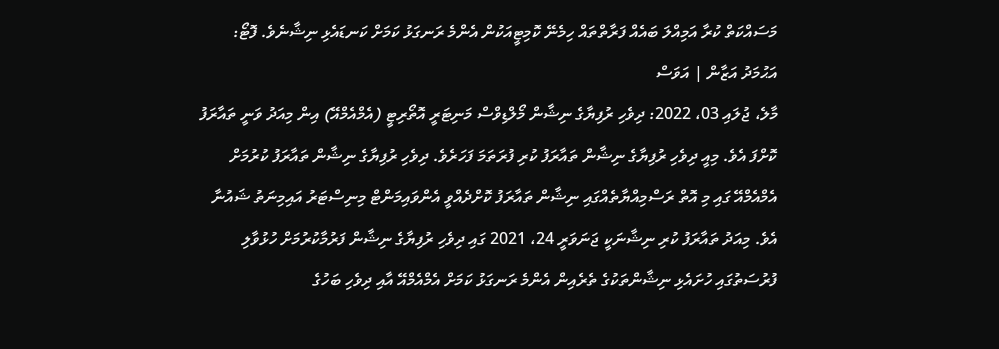މަސައްކަތް ކުރާ އަމިއްލަ ބައެއް ފަރާތްތައް ހިމެނޭ ކޮމިޓީއަކުން އެންމެ ރަނގަޅު ކަމަށް ކަނޑައެޅި ނިޝާނެވެ. ފޮޓޯ: އަޙުމަދު އަޒާން | އަވަސް
މާލެ، ޖުލައި 03، 2022: ދިވެހި ރުފިޔާގެ ނިޝާން މޯލްޑިވްސް މަނިޓަރީ އޮތޯރިޓީ (އެމްއެމްއޭ) އިން މިއަދު ވަނީ ތައާރަފު ކޮށްފަ އެވެ. މިއީ ދިވެހި ރުފިޔާގެ ނިޝާން ތައާރަފު ކުރި ފުރަތަމަ ފަހަރެވެ. ދިވެހި ރުފިޔާގެ ނިޝާން ތައާރަފު ކުރުމަށް އެމްއެމްއޭ ގައި މި އޮތް ރަސްމިއްޔާތެއްގައި ނިޝާން ތައާރަފު ކޮށްދެއްވީ އެންވައިމަންޓް މިނިސްޓަރު އައިމިނަތު ޝައުނާ އެވެ. މިއަދު ތައާރަފު ކުރި ނިޝާނަކީ ޖަނަވަރީ 24، 2021 ގައި ދިވެހި ރުފިޔާގެ ނިޝާން ފަރުމާކުރުމަށް ހުޅުވާލި ފުރުސަތުގައި ހުށައެޅި ނިޝާންތަކުގެ ތެރެއިން އެންމެ ރަނގަޅު ކަމަށް އެމްއެމްއޭ އާއި ދިވެހި ބަހުގެ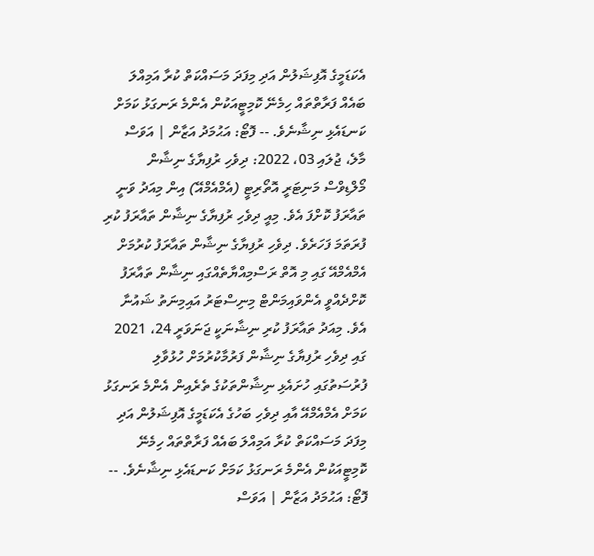އެކަޑަމީގެ އޮފިޝަލުން އަދި މިފަދަ މަސައްކަތް ކުރާ އަމިއްލަ ބައެއް ފަރާތްތައް ހިމެނޭ ކޮމިޓީއަކުން އެންމެ ރަނގަޅު ކަމަށް ކަނޑައެޅި ނިޝާނެވެ. -- ފޮޓޯ: އަޙުމަދު އަޒާން | އަވަސް
މާލެ، ޖުލައި 03، 2022: ދިވެހި ރުފިޔާގެ ނިޝާން މޯލްޑިވްސް މަނިޓަރީ އޮތޯރިޓީ (އެމްއެމްއޭ) އިން މިއަދު ވަނީ ތައާރަފު ކޮށްފަ އެވެ. މިއީ ދިވެހި ރުފިޔާގެ ނިޝާން ތައާރަފު ކުރި ފުރަތަމަ ފަހަރެވެ. ދިވެހި ރުފިޔާގެ ނިޝާން ތައާރަފު ކުރުމަށް އެމްއެމްއޭ ގައި މި އޮތް ރަސްމިއްޔާތެއްގައި ނިޝާން ތައާރަފު ކޮށްދެއްވީ އެންވައިމަންޓް މިނިސްޓަރު އައިމިނަތު ޝައުނާ އެވެ. މިއަދު ތައާރަފު ކުރި ނިޝާނަކީ ޖަނަވަރީ 24، 2021 ގައި ދިވެހި ރުފިޔާގެ ނިޝާން ފަރުމާކުރުމަށް ހުޅުވާލި ފުރުސަތުގައި ހުށައެޅި ނިޝާންތަކުގެ ތެރެއިން އެންމެ ރަނގަޅު ކަމަށް އެމްއެމްއޭ އާއި ދިވެހި ބަހުގެ އެކަޑަމީގެ އޮފިޝަލުން އަދި މިފަދަ މަސައްކަތް ކުރާ އަމިއްލަ ބައެއް ފަރާތްތައް ހިމެނޭ ކޮމިޓީއަކުން އެންމެ ރަނގަޅު ކަމަށް ކަނޑައެޅި ނިޝާނެވެ. -- ފޮޓޯ: އަޙުމަދު އަޒާން | އަވަސް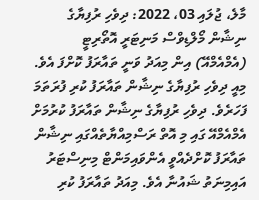މާލެ، ޖުލައި 03، 2022: ދިވެހި ރުފިޔާގެ ނިޝާން މޯލްޑިވްސް މަނިޓަރީ އޮތޯރިޓީ (އެމްއެމްއޭ) އިން މިއަދު ވަނީ ތައާރަފު ކޮށްފަ އެވެ. މިއީ ދިވެހި ރުފިޔާގެ ނިޝާން ތައާރަފު ކުރި ފުރަތަމަ ފަހަރެވެ. ދިވެހި ރުފިޔާގެ ނިޝާން ތައާރަފު ކުރުމަށް އެމްއެމްއޭ ގައި މި އޮތް ރަސްމިއްޔާތެއްގައި ނިޝާން ތައާރަފު ކޮށްދެއްވީ އެންވައިމަންޓް މިނިސްޓަރު އައިމިނަތު ޝައުނާ އެވެ. މިއަދު ތައާރަފު ކުރި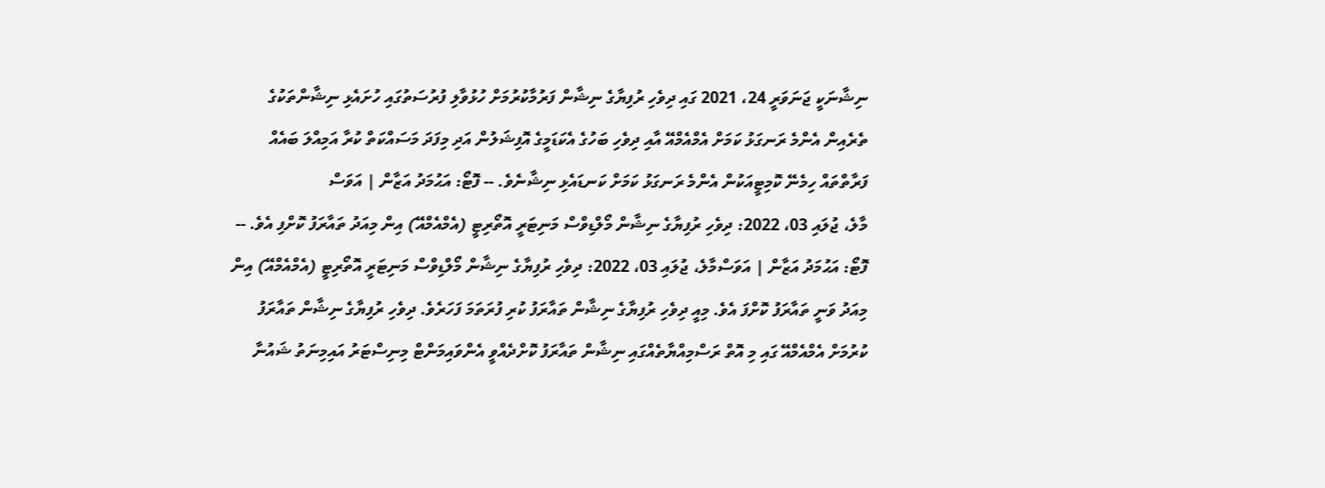ނިޝާނަކީ ޖަނަވަރީ 24، 2021 ގައި ދިވެހި ރުފިޔާގެ ނިޝާން ފަރުމާކުރުމަށް ހުޅުވާލި ފުރުސަތުގައި ހުށައެޅި ނިޝާންތަކުގެ ތެރެއިން އެންމެ ރަނގަޅު ކަމަށް އެމްއެމްއޭ އާއި ދިވެހި ބަހުގެ އެކަޑަމީގެ އޮފިޝަލުން އަދި މިފަދަ މަސައްކަތް ކުރާ އަމިއްލަ ބައެއް ފަރާތްތައް ހިމެނޭ ކޮމިޓީއަކުން އެންމެ ރަނގަޅު ކަމަށް ކަނޑައެޅި ނިޝާނެވެ. -- ފޮޓޯ: އަޙުމަދު އަޒާން | އަވަސް
މާލެ، ޖުލައި 03، 2022: ދިވެހި ރުފިޔާގެ ނިޝާން މޯލްޑިވްސް މަނިޓަރީ އޮތޯރިޓީ (އެމްއެމްއޭ) އިން މިއަދު ތައާރަފު ކޮށްފި އެވެ. -- ފޮޓޯ: އަޙުމަދު އަޒާން | އަވަސްމާލެ، ޖުލައި 03، 2022: ދިވެހި ރުފިޔާގެ ނިޝާން މޯލްޑިވްސް މަނިޓަރީ އޮތޯރިޓީ (އެމްއެމްއޭ) އިން މިއަދު ވަނީ ތައާރަފު ކޮށްފަ އެވެ. މިއީ ދިވެހި ރުފިޔާގެ ނިޝާން ތައާރަފު ކުރި ފުރަތަމަ ފަހަރެވެ. ދިވެހި ރުފިޔާގެ ނިޝާން ތައާރަފު ކުރުމަށް އެމްއެމްއޭ ގައި މި އޮތް ރަސްމިއްޔާތެއްގައި ނިޝާން ތައާރަފު ކޮށްދެއްވީ އެންވައިމަންޓް މިނިސްޓަރު އައިމިނަތު ޝައުނާ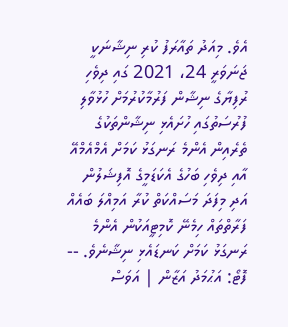އެވެ. މިއަދު ތައާރަފު ކުރި ނިޝާނަކީ ޖަނަވަރީ 24، 2021 ގައި ދިވެހި ރުފިޔާގެ ނިޝާން ފަރުމާކުރުމަށް ހުޅުވާލި ފުރުސަތުގައި ހުށައެޅި ނިޝާންތަކުގެ ތެރެއިން އެންމެ ރަނގަޅު ކަމަށް އެމްއެމްއޭ އާއި ދިވެހި ބަހުގެ އެކަޑަމީގެ އޮފިޝަލުން އަދި މިފަދަ މަސައްކަތް ކުރާ އަމިއްލަ ބައެއް ފަރާތްތައް ހިމެނޭ ކޮމިޓީއަކުން އެންމެ ރަނގަޅު ކަމަށް ކަނޑައެޅި ނިޝާނެވެ. -- ފޮޓޯ: އަޙުމަދު އަޒާން | އަވަސް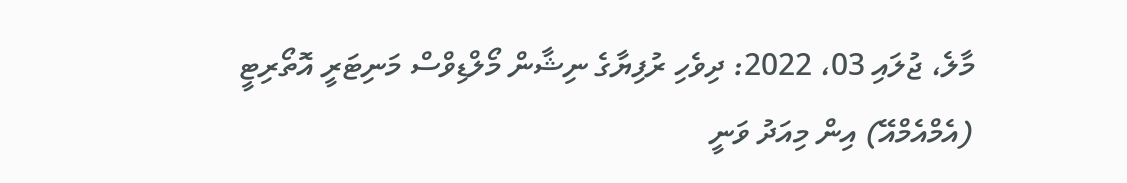މާލެ، ޖުލައި 03، 2022: ދިވެހި ރުފިޔާގެ ނިޝާން މޯލްޑިވްސް މަނިޓަރީ އޮތޯރިޓީ (އެމްއެމްއޭ) އިން މިއަދު ވަނީ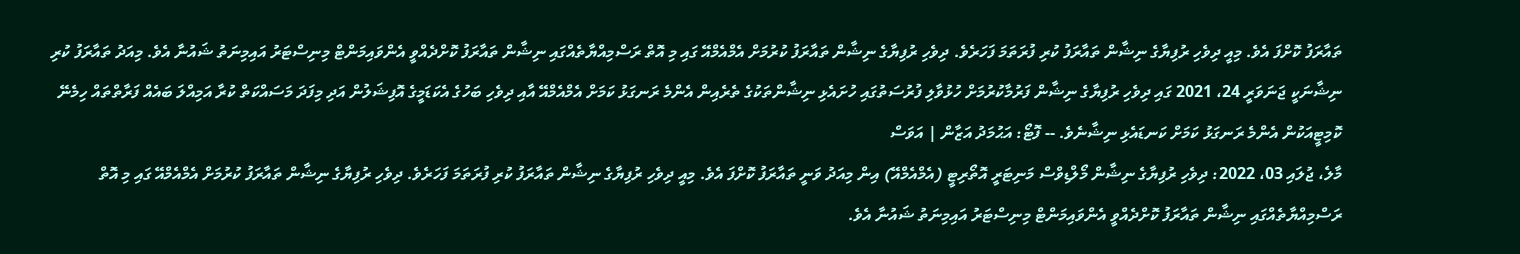ތައާރަފު ކޮށްފަ އެވެ. މިއީ ދިވެހި ރުފިޔާގެ ނިޝާން ތައާރަފު ކުރި ފުރަތަމަ ފަހަރެވެ. ދިވެހި ރުފިޔާގެ ނިޝާން ތައާރަފު ކުރުމަށް އެމްއެމްއޭ ގައި މި އޮތް ރަސްމިއްޔާތެއްގައި ނިޝާން ތައާރަފު ކޮށްދެއްވީ އެންވައިމަންޓް މިނިސްޓަރު އައިމިނަތު ޝައުނާ އެވެ. މިއަދު ތައާރަފު ކުރި ނިޝާނަކީ ޖަނަވަރީ 24، 2021 ގައި ދިވެހި ރުފިޔާގެ ނިޝާން ފަރުމާކުރުމަށް ހުޅުވާލި ފުރުސަތުގައި ހުށައެޅި ނިޝާންތަކުގެ ތެރެއިން އެންމެ ރަނގަޅު ކަމަށް އެމްއެމްއޭ އާއި ދިވެހި ބަހުގެ އެކަޑަމީގެ އޮފިޝަލުން އަދި މިފަދަ މަސައްކަތް ކުރާ އަމިއްލަ ބައެއް ފަރާތްތައް ހިމެނޭ ކޮމިޓީއަކުން އެންމެ ރަނގަޅު ކަމަށް ކަނޑައެޅި ނިޝާނެވެ. -- ފޮޓޯ: އަޙުމަދު އަޒާން | އަވަސް
މާލެ، ޖުލައި 03، 2022: ދިވެހި ރުފިޔާގެ ނިޝާން މޯލްޑިވްސް މަނިޓަރީ އޮތޯރިޓީ (އެމްއެމްއޭ) އިން މިއަދު ވަނީ ތައާރަފު ކޮށްފަ އެވެ. މިއީ ދިވެހި ރުފިޔާގެ ނިޝާން ތައާރަފު ކުރި ފުރަތަމަ ފަހަރެވެ. ދިވެހި ރުފިޔާގެ ނިޝާން ތައާރަފު ކުރުމަށް އެމްއެމްއޭ ގައި މި އޮތް ރަސްމިއްޔާތެއްގައި ނިޝާން ތައާރަފު ކޮށްދެއްވީ އެންވައިމަންޓް މިނިސްޓަރު އައިމިނަތު ޝައުނާ އެވެ.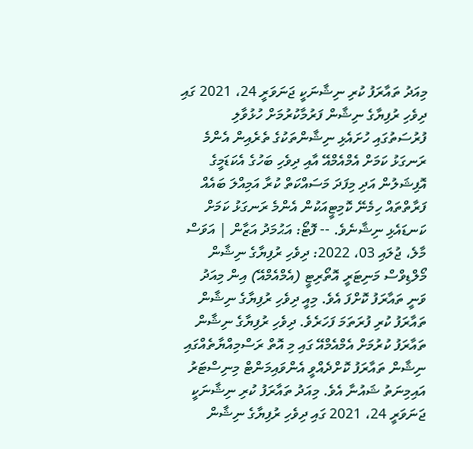މިއަދު ތައާރަފު ކުރި ނިޝާނަކީ ޖަނަވަރީ 24، 2021 ގައި ދިވެހި ރުފިޔާގެ ނިޝާން ފަރުމާކުރުމަށް ހުޅުވާލި ފުރުސަތުގައި ހުށައެޅި ނިޝާންތަކުގެ ތެރެއިން އެންމެ ރަނގަޅު ކަމަށް އެމްއެމްއޭ އާއި ދިވެހި ބަހުގެ އެކަޑަމީގެ އޮފިޝަލުން އަދި މިފަދަ މަސައްކަތް ކުރާ އަމިއްލަ ބައެއް ފަރާތްތައް ހިމެނޭ ކޮމިޓީއަކުން އެންމެ ރަނގަޅު ކަމަށް ކަނޑައެޅި ނިޝާނެވެ. -- ފޮޓޯ: އަޙުމަދު އަޒާން | އަވަސް
މާލެ، ޖުލައި 03، 2022: ދިވެހި ރުފިޔާގެ ނިޝާން މޯލްޑިވްސް މަނިޓަރީ އޮތޯރިޓީ (އެމްއެމްއޭ) އިން މިއަދު ވަނީ ތައާރަފު ކޮށްފަ އެވެ. މިއީ ދިވެހި ރުފިޔާގެ ނިޝާން ތައާރަފު ކުރި ފުރަތަމަ ފަހަރެވެ. ދިވެހި ރުފިޔާގެ ނިޝާން ތައާރަފު ކުރުމަށް އެމްއެމްއޭ ގައި މި އޮތް ރަސްމިއްޔާތެއްގައި ނިޝާން ތައާރަފު ކޮށްދެއްވީ އެންވައިމަންޓް މިނިސްޓަރު އައިމިނަތު ޝައުނާ އެވެ. މިއަދު ތައާރަފު ކުރި ނިޝާނަކީ ޖަނަވަރީ 24، 2021 ގައި ދިވެހި ރުފިޔާގެ ނިޝާން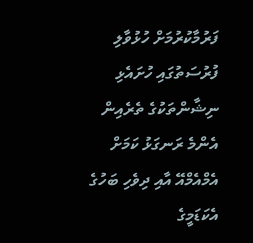ފަރުމާކުރުމަށް ހުޅުވާލި ފުރުސަތުގައި ހުށައެޅި ނިޝާންތަކުގެ ތެރެއިން އެންމެ ރަނގަޅު ކަމަށް އެމްއެމްއޭ އާއި ދިވެހި ބަހުގެ އެކަޑަމީގެ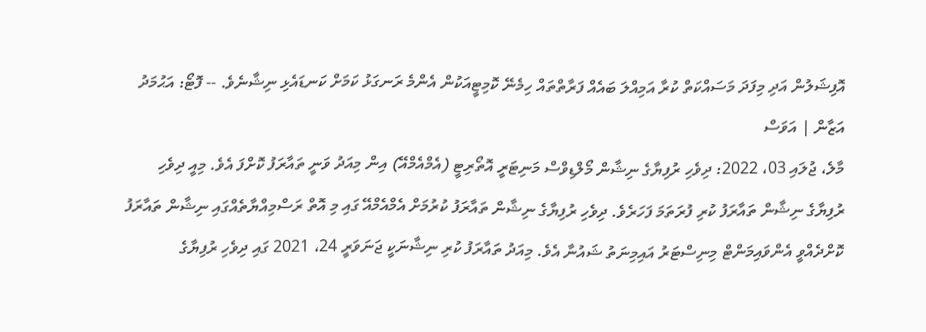އޮފިޝަލުން އަދި މިފަދަ މަސައްކަތް ކުރާ އަމިއްލަ ބައެއް ފަރާތްތައް ހިމެނޭ ކޮމިޓީއަކުން އެންމެ ރަނގަޅު ކަމަށް ކަނޑައެޅި ނިޝާނެވެ. -- ފޮޓޯ: އަޙުމަދު އަޒާން | އަވަސް
މާލެ، ޖުލައި 03، 2022: ދިވެހި ރުފިޔާގެ ނިޝާން މޯލްޑިވްސް މަނިޓަރީ އޮތޯރިޓީ (އެމްއެމްއޭ) އިން މިއަދު ވަނީ ތައާރަފު ކޮށްފަ އެވެ. މިއީ ދިވެހި ރުފިޔާގެ ނިޝާން ތައާރަފު ކުރި ފުރަތަމަ ފަހަރެވެ. ދިވެހި ރުފިޔާގެ ނިޝާން ތައާރަފު ކުރުމަށް އެމްއެމްއޭ ގައި މި އޮތް ރަސްމިއްޔާތެއްގައި ނިޝާން ތައާރަފު ކޮށްދެއްވީ އެންވައިމަންޓް މިނިސްޓަރު އައިމިނަތު ޝައުނާ އެވެ. މިއަދު ތައާރަފު ކުރި ނިޝާނަކީ ޖަނަވަރީ 24، 2021 ގައި ދިވެހި ރުފިޔާގެ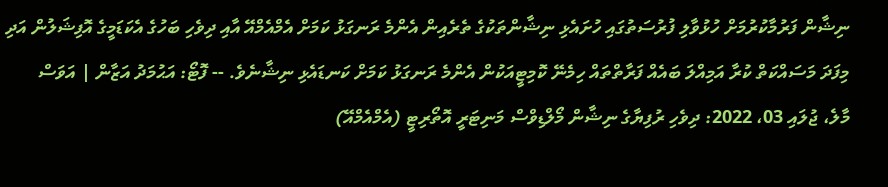ނިޝާން ފަރުމާކުރުމަށް ހުޅުވާލި ފުރުސަތުގައި ހުށައެޅި ނިޝާންތަކުގެ ތެރެއިން އެންމެ ރަނގަޅު ކަމަށް އެމްއެމްއޭ އާއި ދިވެހި ބަހުގެ އެކަޑަމީގެ އޮފިޝަލުން އަދި މިފަދަ މަސައްކަތް ކުރާ އަމިއްލަ ބައެއް ފަރާތްތައް ހިމެނޭ ކޮމިޓީއަކުން އެންމެ ރަނގަޅު ކަމަށް ކަނޑައެޅި ނިޝާނެވެ. -- ފޮޓޯ: އަޙުމަދު އަޒާން | އަވަސް
މާލެ، ޖުލައި 03، 2022: ދިވެހި ރުފިޔާގެ ނިޝާން މޯލްޑިވްސް މަނިޓަރީ އޮތޯރިޓީ (އެމްއެމްއޭ)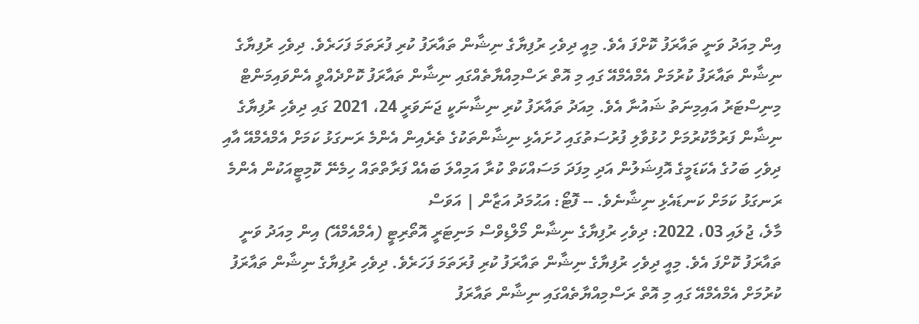އިން މިއަދު ވަނީ ތައާރަފު ކޮށްފަ އެވެ. މިއީ ދިވެހި ރުފިޔާގެ ނިޝާން ތައާރަފު ކުރި ފުރަތަމަ ފަހަރެވެ. ދިވެހި ރުފިޔާގެ ނިޝާން ތައާރަފު ކުރުމަށް އެމްއެމްއޭ ގައި މި އޮތް ރަސްމިއްޔާތެއްގައި ނިޝާން ތައާރަފު ކޮށްދެއްވީ އެންވައިމަންޓް މިނިސްޓަރު އައިމިނަތު ޝައުނާ އެވެ. މިއަދު ތައާރަފު ކުރި ނިޝާނަކީ ޖަނަވަރީ 24، 2021 ގައި ދިވެހި ރުފިޔާގެ ނިޝާން ފަރުމާކުރުމަށް ހުޅުވާލި ފުރުސަތުގައި ހުށައެޅި ނިޝާންތަކުގެ ތެރެއިން އެންމެ ރަނގަޅު ކަމަށް އެމްއެމްއޭ އާއި ދިވެހި ބަހުގެ އެކަޑަމީގެ އޮފިޝަލުން އަދި މިފަދަ މަސައްކަތް ކުރާ އަމިއްލަ ބައެއް ފަރާތްތައް ހިމެނޭ ކޮމިޓީއަކުން އެންމެ ރަނގަޅު ކަމަށް ކަނޑައެޅި ނިޝާނެވެ. -- ފޮޓޯ: އަޙުމަދު އަޒާން | އަވަސް
މާލެ، ޖުލައި 03، 2022: ދިވެހި ރުފިޔާގެ ނިޝާން މޯލްޑިވްސް މަނިޓަރީ އޮތޯރިޓީ (އެމްއެމްއޭ) އިން މިއަދު ވަނީ ތައާރަފު ކޮށްފަ އެވެ. މިއީ ދިވެހި ރުފިޔާގެ ނިޝާން ތައާރަފު ކުރި ފުރަތަމަ ފަހަރެވެ. ދިވެހި ރުފިޔާގެ ނިޝާން ތައާރަފު ކުރުމަށް އެމްއެމްއޭ ގައި މި އޮތް ރަސްމިއްޔާތެއްގައި ނިޝާން ތައާރަފު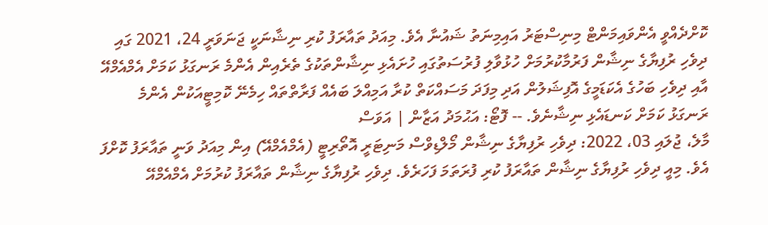ކޮށްދެއްވީ އެންވައިމަންޓް މިނިސްޓަރު އައިމިނަތު ޝައުނާ އެވެ. މިއަދު ތައާރަފު ކުރި ނިޝާނަކީ ޖަނަވަރީ 24، 2021 ގައި ދިވެހި ރުފިޔާގެ ނިޝާން ފަރުމާކުރުމަށް ހުޅުވާލި ފުރުސަތުގައި ހުށައެޅި ނިޝާންތަކުގެ ތެރެއިން އެންމެ ރަނގަޅު ކަމަށް އެމްއެމްއޭ އާއި ދިވެހި ބަހުގެ އެކަޑަމީގެ އޮފިޝަލުން އަދި މިފަދަ މަސައްކަތް ކުރާ އަމިއްލަ ބައެއް ފަރާތްތައް ހިމެނޭ ކޮމިޓީއަކުން އެންމެ ރަނގަޅު ކަމަށް ކަނޑައެޅި ނިޝާނެވެ. -- ފޮޓޯ: އަޙުމަދު އަޒާން | އަވަސް
މާލެ، ޖުލައި 03، 2022: ދިވެހި ރުފިޔާގެ ނިޝާން މޯލްޑިވްސް މަނިޓަރީ އޮތޯރިޓީ (އެމްއެމްއޭ) އިން މިއަދު ވަނީ ތައާރަފު ކޮށްފަ އެވެ. މިއީ ދިވެހި ރުފިޔާގެ ނިޝާން ތައާރަފު ކުރި ފުރަތަމަ ފަހަރެވެ. ދިވެހި ރުފިޔާގެ ނިޝާން ތައާރަފު ކުރުމަށް އެމްއެމްއޭ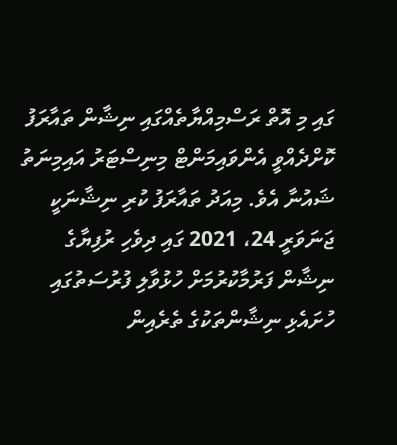ގައި މި އޮތް ރަސްމިއްޔާތެއްގައި ނިޝާން ތައާރަފު ކޮށްދެއްވީ އެންވައިމަންޓް މިނިސްޓަރު އައިމިނަތު ޝައުނާ އެވެ. މިއަދު ތައާރަފު ކުރި ނިޝާނަކީ ޖަނަވަރީ 24، 2021 ގައި ދިވެހި ރުފިޔާގެ ނިޝާން ފަރުމާކުރުމަށް ހުޅުވާލި ފުރުސަތުގައި ހުށައެޅި ނިޝާންތަކުގެ ތެރެއިން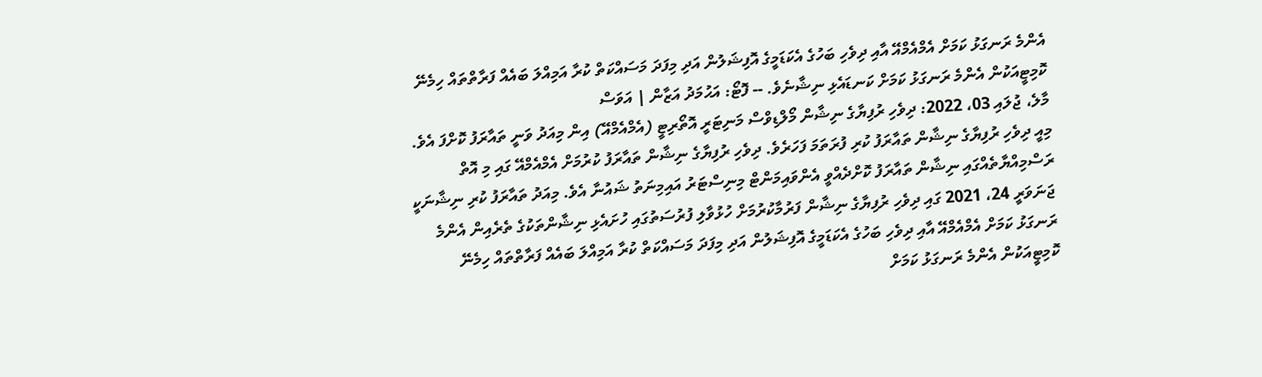އެންމެ ރަނގަޅު ކަމަށް އެމްއެމްއޭ އާއި ދިވެހި ބަހުގެ އެކަޑަމީގެ އޮފިޝަލުން އަދި މިފަދަ މަސައްކަތް ކުރާ އަމިއްލަ ބައެއް ފަރާތްތައް ހިމެނޭ ކޮމިޓީއަކުން އެންމެ ރަނގަޅު ކަމަށް ކަނޑައެޅި ނިޝާނެވެ. -- ފޮޓޯ: އަޙުމަދު އަޒާން | އަވަސް
މާލެ، ޖުލައި 03، 2022: ދިވެހި ރުފިޔާގެ ނިޝާން މޯލްޑިވްސް މަނިޓަރީ އޮތޯރިޓީ (އެމްއެމްއޭ) އިން މިއަދު ވަނީ ތައާރަފު ކޮށްފަ އެވެ. މިއީ ދިވެހި ރުފިޔާގެ ނިޝާން ތައާރަފު ކުރި ފުރަތަމަ ފަހަރެވެ. ދިވެހި ރުފިޔާގެ ނިޝާން ތައާރަފު ކުރުމަށް އެމްއެމްއޭ ގައި މި އޮތް ރަސްމިއްޔާތެއްގައި ނިޝާން ތައާރަފު ކޮށްދެއްވީ އެންވައިމަންޓް މިނިސްޓަރު އައިމިނަތު ޝައުނާ އެވެ. މިއަދު ތައާރަފު ކުރި ނިޝާނަކީ ޖަނަވަރީ 24، 2021 ގައި ދިވެހި ރުފިޔާގެ ނިޝާން ފަރުމާކުރުމަށް ހުޅުވާލި ފުރުސަތުގައި ހުށައެޅި ނިޝާންތަކުގެ ތެރެއިން އެންމެ ރަނގަޅު ކަމަށް އެމްއެމްއޭ އާއި ދިވެހި ބަހުގެ އެކަޑަމީގެ އޮފިޝަލުން އަދި މިފަދަ މަސައްކަތް ކުރާ އަމިއްލަ ބައެއް ފަރާތްތައް ހިމެނޭ ކޮމިޓީއަކުން އެންމެ ރަނގަޅު ކަމަށް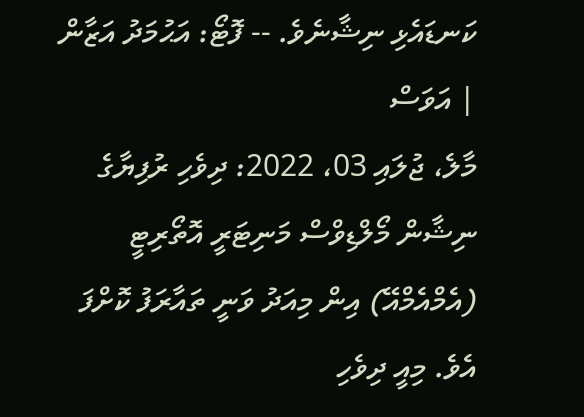ކަނޑައެޅި ނިޝާނެވެ. -- ފޮޓޯ: އަޙުމަދު އަޒާން | އަވަސް
މާލެ، ޖުލައި 03، 2022: ދިވެހި ރުފިޔާގެ ނިޝާން މޯލްޑިވްސް މަނިޓަރީ އޮތޯރިޓީ (އެމްއެމްއޭ) އިން މިއަދު ވަނީ ތައާރަފު ކޮށްފަ އެވެ. މިއީ ދިވެހި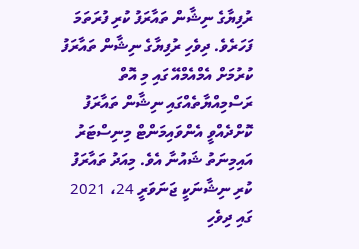ރުފިޔާގެ ނިޝާން ތައާރަފު ކުރި ފުރަތަމަ ފަހަރެވެ. ދިވެހި ރުފިޔާގެ ނިޝާން ތައާރަފު ކުރުމަށް އެމްއެމްއޭ ގައި މި އޮތް ރަސްމިއްޔާތެއްގައި ނިޝާން ތައާރަފު ކޮށްދެއްވީ އެންވައިމަންޓް މިނިސްޓަރު އައިމިނަތު ޝައުނާ އެވެ. މިއަދު ތައާރަފު ކުރި ނިޝާނަކީ ޖަނަވަރީ 24، 2021 ގައި ދިވެހި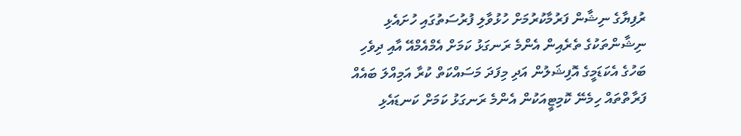ރުފިޔާގެ ނިޝާން ފަރުމާކުރުމަށް ހުޅުވާލި ފުރުސަތުގައި ހުށައެޅި ނިޝާންތަކުގެ ތެރެއިން އެންމެ ރަނގަޅު ކަމަށް އެމްއެމްއޭ އާއި ދިވެހި ބަހުގެ އެކަޑަމީގެ އޮފިޝަލުން އަދި މިފަދަ މަސައްކަތް ކުރާ އަމިއްލަ ބައެއް ފަރާތްތައް ހިމެނޭ ކޮމިޓީއަކުން އެންމެ ރަނގަޅު ކަމަށް ކަނޑައެޅި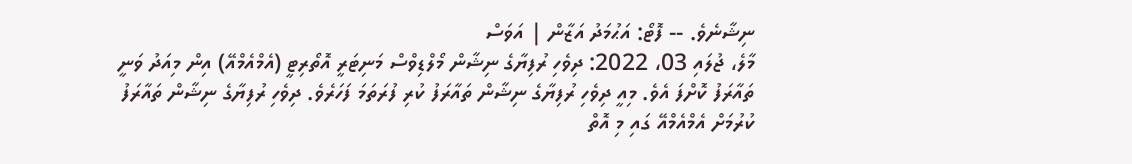ނިޝާނެވެ. -- ފޮޓޯ: އަޙުމަދު އަޒާން | އަވަސް
މާލެ، ޖުލައި 03، 2022: ދިވެހި ރުފިޔާގެ ނިޝާން މޯލްޑިވްސް މަނިޓަރީ އޮތޯރިޓީ (އެމްއެމްއޭ) އިން މިއަދު ވަނީ ތައާރަފު ކޮށްފަ އެވެ. މިއީ ދިވެހި ރުފިޔާގެ ނިޝާން ތައާރަފު ކުރި ފުރަތަމަ ފަހަރެވެ. ދިވެހި ރުފިޔާގެ ނިޝާން ތައާރަފު ކުރުމަށް އެމްއެމްއޭ ގައި މި އޮތް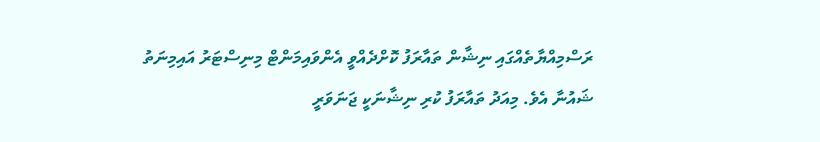ރަސްމިއްޔާތެއްގައި ނިޝާން ތައާރަފު ކޮށްދެއްވީ އެންވައިމަންޓް މިނިސްޓަރު އައިމިނަތު ޝައުނާ އެވެ. މިއަދު ތައާރަފު ކުރި ނިޝާނަކީ ޖަނަވަރީ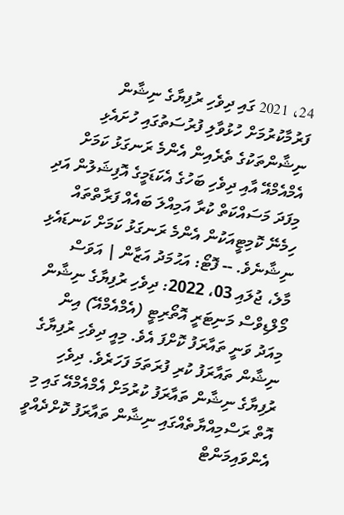24، 2021 ގައި ދިވެހި ރުފިޔާގެ ނިޝާން ފަރުމާކުރުމަށް ހުޅުވާލި ފުރުސަތުގައި ހުށައެޅި ނިޝާންތަކުގެ ތެރެއިން އެންމެ ރަނގަޅު ކަމަށް އެމްއެމްއޭ އާއި ދިވެހި ބަހުގެ އެކަޑަމީގެ އޮފިޝަލުން އަދި މިފަދަ މަސައްކަތް ކުރާ އަމިއްލަ ބައެއް ފަރާތްތައް ހިމެނޭ ކޮމިޓީއަކުން އެންމެ ރަނގަޅު ކަމަށް ކަނޑައެޅި ނިޝާނެވެ. -- ފޮޓޯ: އަޙުމަދު އަޒާން | އަވަސް
މާލެ، ޖުލައި 03، 2022: ދިވެހި ރުފިޔާގެ ނިޝާން މޯލްޑިވްސް މަނިޓަރީ އޮތޯރިޓީ (އެމްއެމްއޭ) އިން މިއަދު ވަނީ ތައާރަފު ކޮށްފަ އެވެ. މިއީ ދިވެހި ރުފިޔާގެ ނިޝާން ތައާރަފު ކުރި ފުރަތަމަ ފަހަރެވެ. ދިވެހި ރުފިޔާގެ ނިޝާން ތައާރަފު ކުރުމަށް އެމްއެމްއޭ ގައި މި އޮތް ރަސްމިއްޔާތެއްގައި ނިޝާން ތައާރަފު ކޮށްދެއްވީ އެންވައިމަންޓް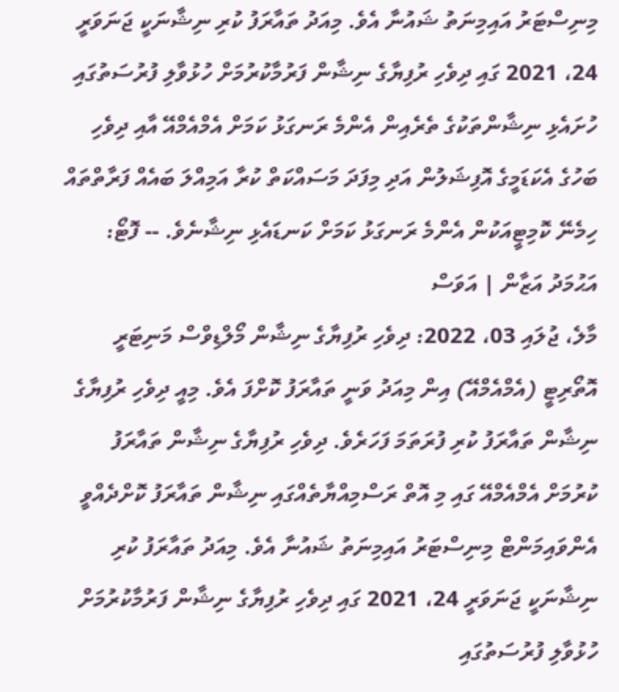މިނިސްޓަރު އައިމިނަތު ޝައުނާ އެވެ. މިއަދު ތައާރަފު ކުރި ނިޝާނަކީ ޖަނަވަރީ 24، 2021 ގައި ދިވެހި ރުފިޔާގެ ނިޝާން ފަރުމާކުރުމަށް ހުޅުވާލި ފުރުސަތުގައި ހުށައެޅި ނިޝާންތަކުގެ ތެރެއިން އެންމެ ރަނގަޅު ކަމަށް އެމްއެމްއޭ އާއި ދިވެހި ބަހުގެ އެކަޑަމީގެ އޮފިޝަލުން އަދި މިފަދަ މަސައްކަތް ކުރާ އަމިއްލަ ބައެއް ފަރާތްތައް ހިމެނޭ ކޮމިޓީއަކުން އެންމެ ރަނގަޅު ކަމަށް ކަނޑައެޅި ނިޝާނެވެ. -- ފޮޓޯ: އަޙުމަދު އަޒާން | އަވަސް
މާލެ، ޖުލައި 03، 2022: ދިވެހި ރުފިޔާގެ ނިޝާން މޯލްޑިވްސް މަނިޓަރީ އޮތޯރިޓީ (އެމްއެމްއޭ) އިން މިއަދު ވަނީ ތައާރަފު ކޮށްފަ އެވެ. މިއީ ދިވެހި ރުފިޔާގެ ނިޝާން ތައާރަފު ކުރި ފުރަތަމަ ފަހަރެވެ. ދިވެހި ރުފިޔާގެ ނިޝާން ތައާރަފު ކުރުމަށް އެމްއެމްއޭ ގައި މި އޮތް ރަސްމިއްޔާތެއްގައި ނިޝާން ތައާރަފު ކޮށްދެއްވީ އެންވައިމަންޓް މިނިސްޓަރު އައިމިނަތު ޝައުނާ އެވެ. މިއަދު ތައާރަފު ކުރި ނިޝާނަކީ ޖަނަވަރީ 24، 2021 ގައި ދިވެހި ރުފިޔާގެ ނިޝާން ފަރުމާކުރުމަށް ހުޅުވާލި ފުރުސަތުގައި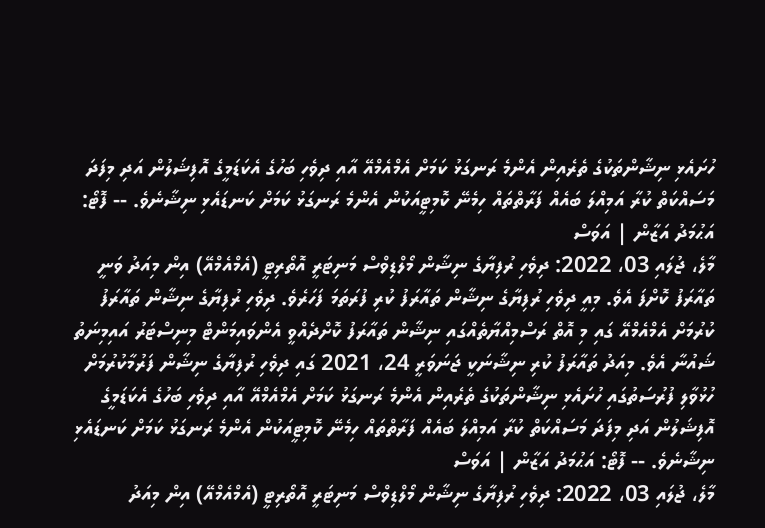ހުށައެޅި ނިޝާންތަކުގެ ތެރެއިން އެންމެ ރަނގަޅު ކަމަށް އެމްއެމްއޭ އާއި ދިވެހި ބަހުގެ އެކަޑަމީގެ އޮފިޝަލުން އަދި މިފަދަ މަސައްކަތް ކުރާ އަމިއްލަ ބައެއް ފަރާތްތައް ހިމެނޭ ކޮމިޓީއަކުން އެންމެ ރަނގަޅު ކަމަށް ކަނޑައެޅި ނިޝާނެވެ. -- ފޮޓޯ: އަޙުމަދު އަޒާން | އަވަސް
މާލެ، ޖުލައި 03، 2022: ދިވެހި ރުފިޔާގެ ނިޝާން މޯލްޑިވްސް މަނިޓަރީ އޮތޯރިޓީ (އެމްއެމްއޭ) އިން މިއަދު ވަނީ ތައާރަފު ކޮށްފަ އެވެ. މިއީ ދިވެހި ރުފިޔާގެ ނިޝާން ތައާރަފު ކުރި ފުރަތަމަ ފަހަރެވެ. ދިވެހި ރުފިޔާގެ ނިޝާން ތައާރަފު ކުރުމަށް އެމްއެމްއޭ ގައި މި އޮތް ރަސްމިއްޔާތެއްގައި ނިޝާން ތައާރަފު ކޮށްދެއްވީ އެންވައިމަންޓް މިނިސްޓަރު އައިމިނަތު ޝައުނާ އެވެ. މިއަދު ތައާރަފު ކުރި ނިޝާނަކީ ޖަނަވަރީ 24، 2021 ގައި ދިވެހި ރުފިޔާގެ ނިޝާން ފަރުމާކުރުމަށް ހުޅުވާލި ފުރުސަތުގައި ހުށައެޅި ނިޝާންތަކުގެ ތެރެއިން އެންމެ ރަނގަޅު ކަމަށް އެމްއެމްއޭ އާއި ދިވެހި ބަހުގެ އެކަޑަމީގެ އޮފިޝަލުން އަދި މިފަދަ މަސައްކަތް ކުރާ އަމިއްލަ ބައެއް ފަރާތްތައް ހިމެނޭ ކޮމިޓީއަކުން އެންމެ ރަނގަޅު ކަމަށް ކަނޑައެޅި ނިޝާނެވެ. -- ފޮޓޯ: އަޙުމަދު އަޒާން | އަވަސް
މާލެ، ޖުލައި 03، 2022: ދިވެހި ރުފިޔާގެ ނިޝާން މޯލްޑިވްސް މަނިޓަރީ އޮތޯރިޓީ (އެމްއެމްއޭ) އިން މިއަދު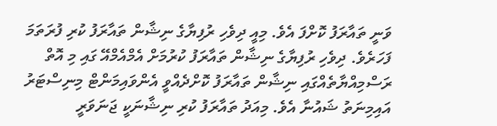ވަނީ ތައާރަފު ކޮށްފަ އެވެ. މިއީ ދިވެހި ރުފިޔާގެ ނިޝާން ތައާރަފު ކުރި ފުރަތަމަ ފަހަރެވެ. ދިވެހި ރުފިޔާގެ ނިޝާން ތައާރަފު ކުރުމަށް އެމްއެމްއޭ ގައި މި އޮތް ރަސްމިއްޔާތެއްގައި ނިޝާން ތައާރަފު ކޮށްދެއްވީ އެންވައިމަންޓް މިނިސްޓަރު އައިމިނަތު ޝައުނާ އެވެ. މިއަދު ތައާރަފު ކުރި ނިޝާނަކީ ޖަނަވަރީ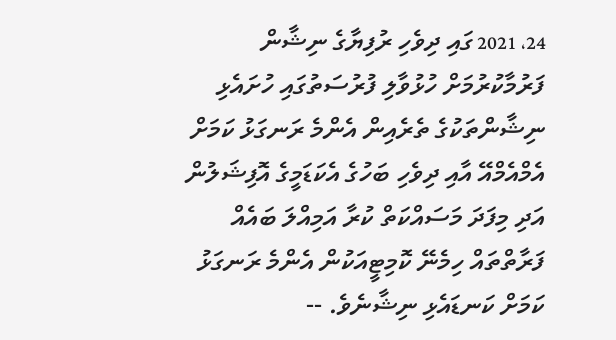24، 2021 ގައި ދިވެހި ރުފިޔާގެ ނިޝާން ފަރުމާކުރުމަށް ހުޅުވާލި ފުރުސަތުގައި ހުށައެޅި ނިޝާންތަކުގެ ތެރެއިން އެންމެ ރަނގަޅު ކަމަށް އެމްއެމްއޭ އާއި ދިވެހި ބަހުގެ އެކަޑަމީގެ އޮފިޝަލުން އަދި މިފަދަ މަސައްކަތް ކުރާ އަމިއްލަ ބައެއް ފަރާތްތައް ހިމެނޭ ކޮމިޓީއަކުން އެންމެ ރަނގަޅު ކަމަށް ކަނޑައެޅި ނިޝާނެވެ. --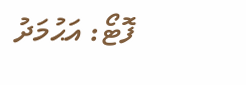ފޮޓޯ: އަޙުމަދު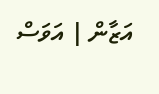އަޒާން | އަވަސް